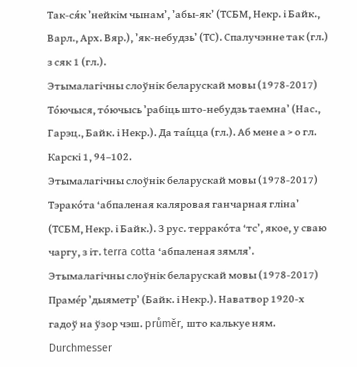Так-ся́к ’нейкім чынам’, ’абы-як’ (ТСБМ, Некр. і Байк., Варл., Арх. Вяр.), ’як-небудзь’ (ТС). Спалучэнне так (гл.) з сяк 1 (гл.).
Этымалагічны слоўнік беларускай мовы (1978-2017)
То́ючыся, то́ючысь ’рабіць што-небудзь таемна’ (Нас., Гарэц., Байк. і Некр.). Да таі́цца (гл.). Аб мене а > о гл. Карскі 1, 94–102.
Этымалагічны слоўнік беларускай мовы (1978-2017)
Тэрако́та ‘абпаленая каляровая ганчарная гліна’ (ТСБМ, Некр. і Байк.). З рус. террако́та ‘тс’, якое, у сваю чаргу, з іт. terra cotta ‘абпаленая зямля’.
Этымалагічны слоўнік беларускай мовы (1978-2017)
Праме́р ’дыяметр’ (Байк. і Некр.). Наватвор 1920‑х гадоў на ўзор чэш. průměr, што калькуе ням. Durchmesser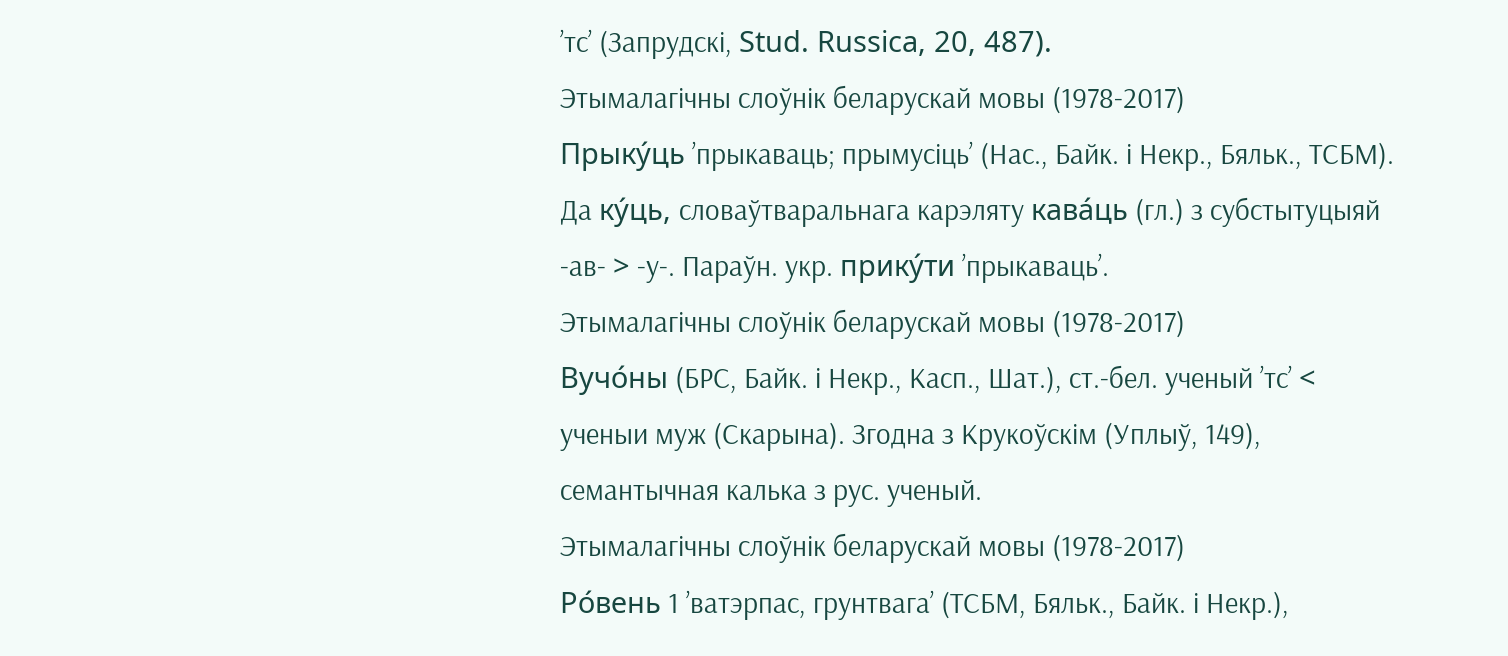’тс’ (Запрудскі, Stud. Russica, 20, 487).
Этымалагічны слоўнік беларускай мовы (1978-2017)
Прыку́ць ’прыкаваць; прымусіць’ (Нас., Байк. і Некр., Бяльк., ТСБМ). Да ку́ць, словаўтваральнага карэляту кава́ць (гл.) з субстытуцыяй ‑ав‑ > ‑у‑. Параўн. укр. прику́ти ’прыкаваць’.
Этымалагічны слоўнік беларускай мовы (1978-2017)
Вучо́ны (БРС, Байк. і Некр., Касп., Шат.), ст.-бел. ученый ’тс’ < ученыи муж (Скарына). Згодна з Крукоўскім (Уплыў, 149), семантычная калька з рус. ученый.
Этымалагічны слоўнік беларускай мовы (1978-2017)
Ро́вень 1 ’ватэрпас, грунтвага’ (ТСБМ, Бяльк., Байк. і Некр.),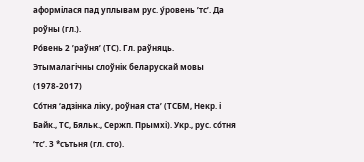аформілася пад уплывам рус. у́ровень ’тс’. Да роўны (гл.).
Ро́вень 2 ’раўня’ (ТС). Гл. раўняць.
Этымалагічны слоўнік беларускай мовы (1978-2017)
Со́тня ‘адзінка ліку, роўная ста’ (ТСБМ, Некр. і Байк., ТС, Бяльк., Сержп. Прымхі). Укр., рус. со́тня ‘тс’. З *сътьня (гл. сто).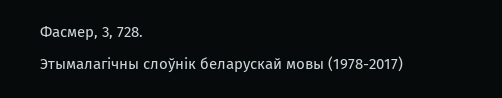Фасмер, 3, 728.
Этымалагічны слоўнік беларускай мовы (1978-2017)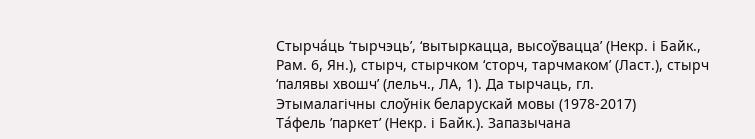Стырча́ць ‘тырчэць’, ‘вытыркацца, высоўвацца’ (Некр. і Байк., Рам. 6, Ян.), стырч, стырчком ‘сторч, тарчмаком’ (Ласт.), стырч ‘палявы хвошч’ (лельч., ЛА, 1). Да тырчаць, гл.
Этымалагічны слоўнік беларускай мовы (1978-2017)
Та́фель ’паркет’ (Некр. і Байк.). Запазычана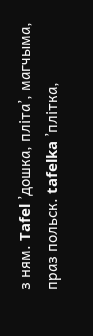з ням. Tafel ’дошка, пліта’, магчыма, праз польск. tafelka ’плітка,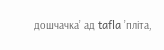дошчачка’ ад tafla ’пліта,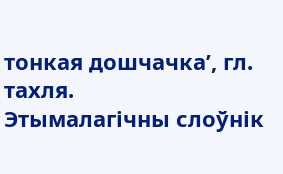тонкая дошчачка’, гл. тахля.
Этымалагічны слоўнік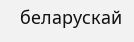беларускай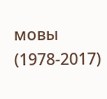мовы (1978-2017)